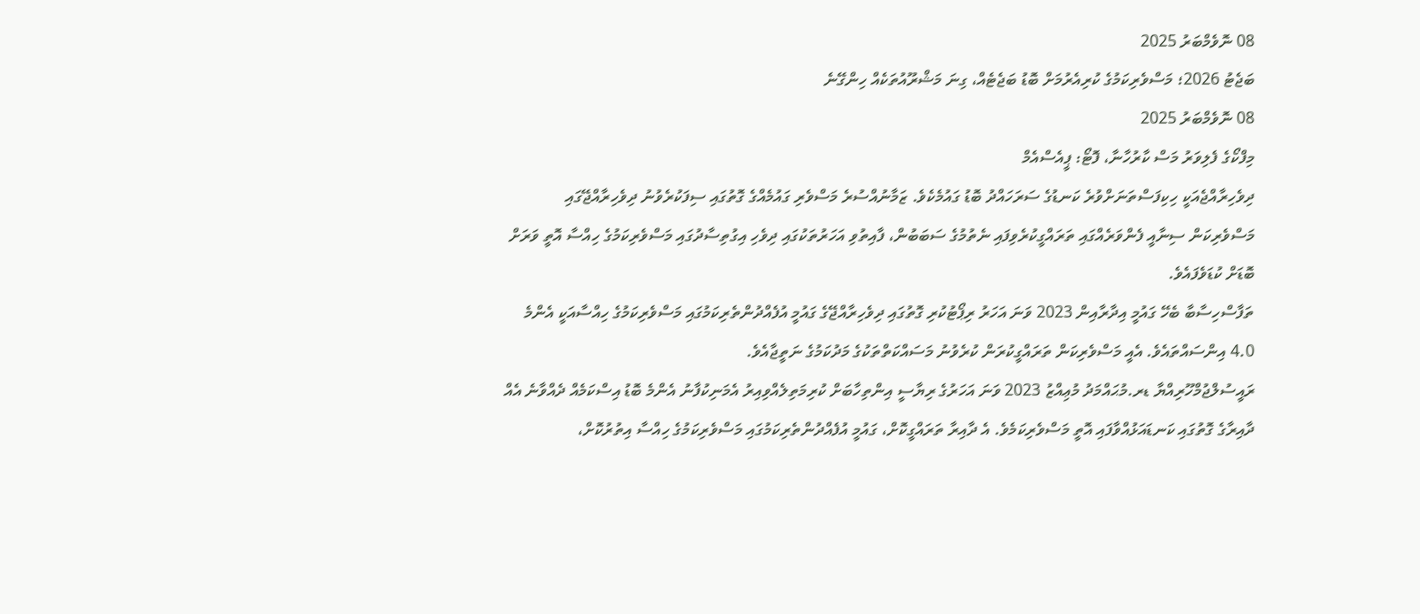08 ނޮވެމްބަރު 2025
ބަޖެޓު 2026؛ މަސްވެރިކަމުގެ ކުރިއެރުމަށް ބޮޑު ބަޖެޓެއް، ގިނަ މަޝްރޫއުތަކެއް ހިންގޭނެ
08 ނޮވެމްބަރު 2025
މިފްކޯގެ ފެލިވަރު މަސް ކާރުހާނާ، ފޮޓޯ: ޕީއެސްއެމް
ދިވެހިރާއްޖެއަކީ ހިކިފަސްތަނަށްވުރެ ކަނޑުގެ ސަރަހައްދު ބޮޑު ގައުމެކެވެ. ޒަމާނުއްސުރެ މަސްވެރި ގައުމެއްގެ ގޮތުގައި ސިފަކުރެވުނު ދިވެހިރާއްޖޭގައި މަސްވެރިކަން ސިނާއީ ފެންވަރެއްގައި ތަރައްގީކުރެވިފައި ނެތުމުގެ ސަބަބުން، ފާއިތުވި އަހަރުތަކުގައި ދިވެހި އިގުތިސާދުގައި މަސްވެރިކަމުގެ ހިއްސާ އޮތީ ވަރަށް ބޮޑަށް ކުޑަވެފައެވެ.
ތަފާސްހިސާބާ ބެހޭ ގައުމީ އިދާރާއިން 2023 ވަނަ އަހަރު ރިޕޯޓުކުރި ގޮތުގައި ދިވެހިރާއްޖޭގެ ގައުމީ އުފެއްދުންތެރިކަމުގައި މަސްވެރިކަމުގެ ހިއްސާއަކީ އެންމެ 4.0 އިންސައްތައެވެ. އެއީ މަސްވެރިކަން ތަރައްގީކުރަން ކުރެވުނު މަސައްކަތްތަކުގެ މަދުކަމުގެ ނަތީޖާއެވެ.
ރައީސުލްޖުމްހޫރިއްޔާ ޑރ.މުޙައްމަދު މުޢިއްޒު 2023 ވަނަ އަހަރުގެ ރިޔާސީ އިންތިހާބަށް ކުރިމަތިލެއްވިއިރު އެމަނިކުފާނު އެންމެ ބޮޑު އިސްކަމެއް ދެއްވާނެ އެއް ދާއިރާގެ ގޮތުގައި ކަނޑައަޅުއްވާފައި އޮތީ މަސްވެރިކަމެވެ. އެ ދާއިރާ ތަރައްގީކޮށް، ގައުމީ އުފެއްދުންތެރިކަމުގައި މަސްވެރިކަމުގެ ހިއްސާ އިތުރުކޮށް،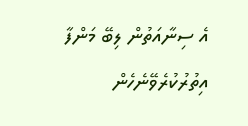އެ ސިނާއަތުން ލިބޭ މަންފާ އިތުރުކުރެވޭނެހެން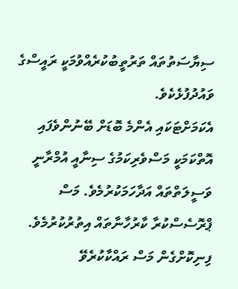ސިޔާސަތުތައް ތަރުތީބުކުރެއްވުމަކީ ރައީސްގެ ވައުދުފުޅެކެވެ.
އެކަމަށްޓަކައި އެންމެ ބޮޑަށް ބޭނުންވެފައި އޮތްކަމަކީ މަސްވެރިކަމުގެ ސިނާއީ އުމްރާނީ ވަސީލަތްތައް އަދާހަމަކުރުމެވެ. މަސް ޕްރޮސެސްކުރާ ކާރުހާނާތައް އިތުރުކުރުމެވެ. ފިނިކޮށްގެން މަސް ރައްކާކުރެވޭ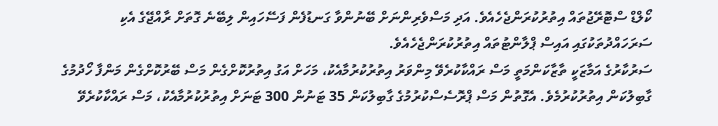ކޯލްޑް ސްޓޮރޭޖުތައް އިތުރުކުރަންޖެހެއެވެ. އަދި މަސްވެރިންނަށް ބޭނުންވާ ގަނޑުފެން ފަސޭހައިން ލިބޭނެ ގޮތަށް ރާއްޖޭގެ އެކި ސަރަހައްދުތަކުގައި އައިސް ޕްލާންޓުތައް އިތުރުކުރަންޖެހެއެވެ.
ސަރުކާރުގެ އަމާޒަކީ ތާޒާކަންމަތީ މަސް ރައްކާކުރެވޭ މިންވަރު އިތުރުކުރުމާއެކު، މަހަށް އަގު އިތުރުކޮށްގެން މަސް ބޭރުކޮށްގެން މަންފާ ހޯދުމުގެ ގާބިލުކަން އިތުރުކުރުމެވެ. އެގޮތުން މަސް ޕްރޮސެސްކުރުމުގެ ގާބިލުކަން 35 ޓަނުން 300 ޓަނަށް އިތުރުކުރުމާއެކު، މަސް ރައްކާކުރެވޭ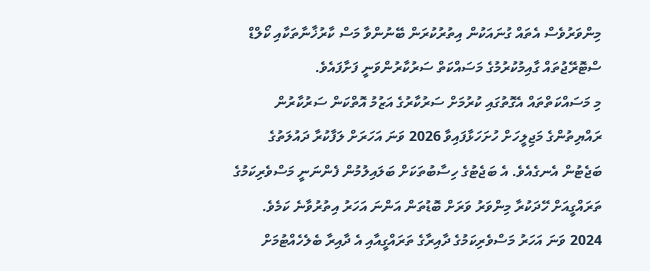މިންވަރުވެސް އެތައް ގުނައަކުން އިތުރުކުރަން ބޭނުންވާ މަސް ކާރުޚާނާތަކާއި ކޯލްޑް ސްޓޮރޭޖުތައް ގާއިމުކުރުމުގެ މަސައްކަތް ސަރުކާރުންވަނީ ފަށާފައެވެ.
މި މަސައްކަތްތައް އެގޮތުގައި ކުރުމަށް ސަރުކާރުގެ އަޒުމު އޮތްކަން ސަރުކާރުން ރައްޔިތުންގެ މަޖިލީހަށް ހުށަހަޅާފައިވާ 2026 ވަނަ އަހަރަށް ލަފާކުރާ ދައުލަތުގެ ބަޖެޓުން އެނގެއެވެ. އެ ބަޖެޓުގެ ހިސާބުތަކަށް ބަލައިލުމުން ފެންނަނީ މަސްވެރިކަމުގެ ތަރައްގީއަށް ހޭދަކުރާ މިންވަރު ވަރަށް ބޮޑުތަން އަންނަ އަހަރު އިތުރުވާނެ ކަމެވެ.
2024 ވަނަ އަހަރު މަސްވެރިކަމުގެ ދާއިރާގެ ތަރައްގީއާއި އެ ދާއިރާ ބެލެހެއްޓުމަށް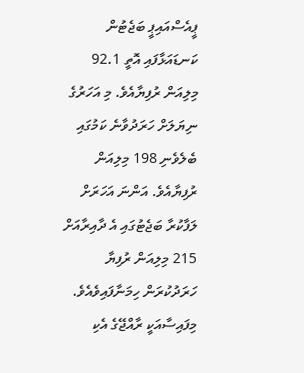ޕީއެސްއައިޕީ ބަޖެޓުން ކަނޑައަޅާފައި އޮތީ 92.1 މިލިއަން ރުފިޔާއެވެ. މި އަހަރުގެ ނިޔަލަށް ހަރަދުވާނެ ކަމުގައި ބެލެވެނި 198 މިލިއަން ރުފިޔާއެވެ. އަންނަ އަހަރަށް ލަފާކުރާ ބަޖެޓުގައި އެ ދާއިރާއަށް 215 މިލިއަން ރުފިޔާ ހަރަދުކުރަން ހިމަނާފައިވެއެވެ.
މިފައިސާއަކީ ރާއްޖޭގެ އެކި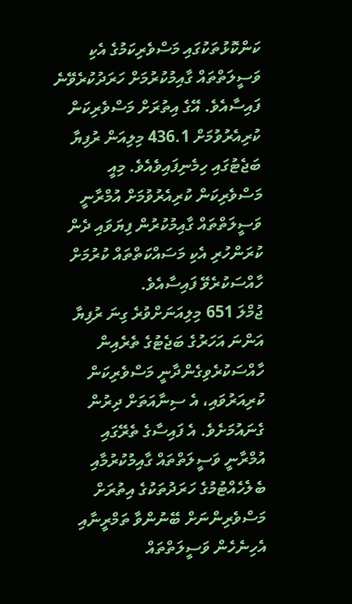ކަންކޮޅުތަކުގައި މަސްވެރިކަމުގެ އެކި ވަސީލަތްތައް ގާއިމުކުރުމަށް ހަރަދުކުރެވޭނެ ފައިސާއެވެ. އޭގެ އިތުރަށް މަސްވެރިކަން ކުރިއެރުވުމަށް 436.1 މިލިއަން ރުފިޔާ ބަޖެޓުގައި ހިމެނިފައިވެއެވެ. މިއީ މަސްވެރިކަން ކުރިއެރުވުމަށް އުމްރާނީ ވަސީލަތްތައް ގާއިމުކުރުން ފިޔަވައި ދެން ކުރަންހުރި އެކި މަސައްކަތްތައް ކުރުމަށް ހާއްސަކުރެވޭ ފައިސާއެވެ.
ޖުމްލަ 651 މިލިއަނަށްވުރެ ގިނަ ރުފިޔާ އަންނަ އަހަރުގެ ބަޖެޓުގެ ތެރެއިން ހާއްސަކުރެވިގެންދާނީ މަސްވެރިކަން ކުރިއަރުވައި، އެ ސިނާއަތަށް ދިރުން ގެނައުމަށެވެ. އެ ފައިސާގެ ތެރޭގައި އުމްރާނީ ވަސީލަތްތައް ގާއިމުކުރުމާއި ބެލެހެއްޓުމުގެ ހަރަދުތަކުގެ އިތުރަށް މަސްވެރިންނަށް ބޭނުންވާ ތަމްރީނާއި އެހިނެހެން ވަސީލަތްތައް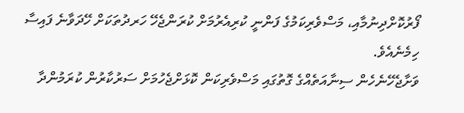ފޯރުކޮށްދިނުމާއި، މަސްވެރިކަމުގެ ފަންނީ ކުރިއެރުމަށް ކުރަންޖެހޭ ހަރދުތަކަށް ހޭދަވާނެ ފައިސާ ހިމެނެއެވެ.
ވަށާޖެހޭނެހެން ސިނާއަތެއްގެ ގޮތުގައި މަސްވެރިކަން ކޮޅަށްޖެހުމަށް ސަރުކާރުން ކުރަމުންދާ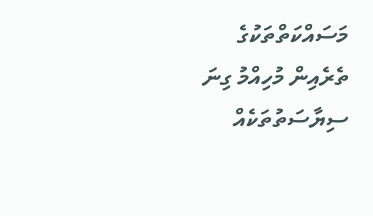މަސައްކަތްތަކުގެ ތެރެއިން މުހިއްމު ގިނަ ސިޔާސަތުތަކެއް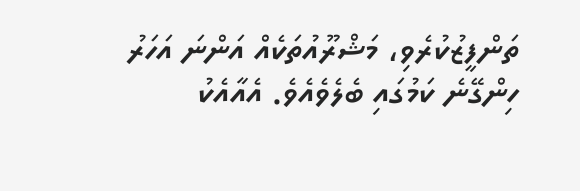ތަންފީޒުކުރެވި، މަޝްރޫއުތަކެއް އަންނަ އަހަރު ހިންގޭނެ ކަމުގައި ބެލެވެއެވެ. އެއާއެކު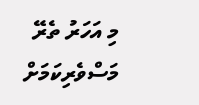މި އަހަރު ތެރޭ މަސްވެރިކަމަށް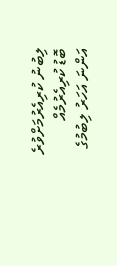ލިބުނު ކުރިއެރުމަށްވުރެ ބޮޑު ކުރިއެރުމެއް އަންނަ އަހަރު ލިބުމުގެ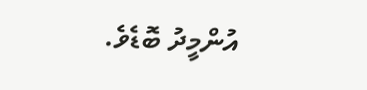އުންމީދު ބޮޑެވެ.